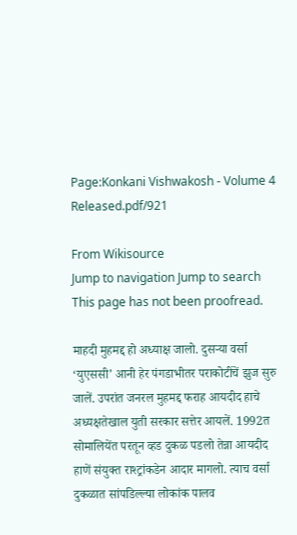Page:Konkani Vishwakosh - Volume 4 Released.pdf/921

From Wikisource
Jump to navigation Jump to search
This page has not been proofread.

माहदी मुहमद्द हो अध्याक्ष जालो. दुसऱ्या वर्सा ‘युएससी’ आनी हेर पंगडाभीतर पराकोटींचें झुज सुरु जालें. उपरांत जनरल मुहमद्द फराह आयदीद हाचे अध्यक्षतेखाल युती सरकार सत्तेर आयलें. 1992त सोमालियेंत परतून व्हड दुकळ पडलो तेन्ना आयदीद हाणें संयुक्त राश्ट्रांकडेन आदार मागलो. त्याच वर्सा दुकळात सांपडिल्ल्या लोकांक पालव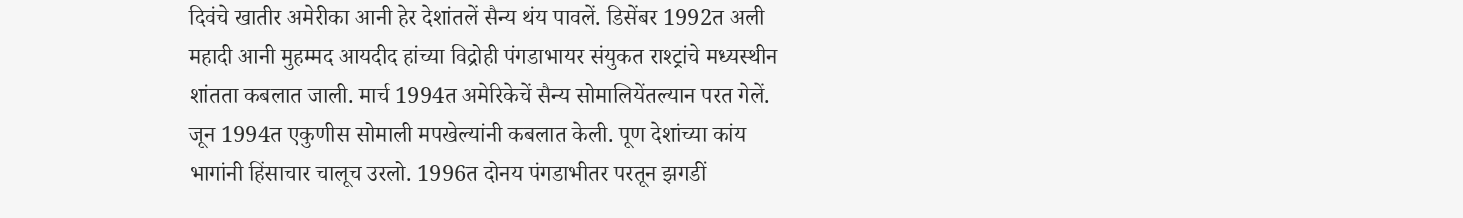दिवंचे खातीर अमेरीका आनी हेर देशांतलें सैन्य थंय पावलें. डिसेंबर 1992त अली महादी आनी मुहम्मद आयदीद हांच्या विद्रोही पंगडाभायर संयुकत राश्ट्रांचे मध्यस्थीन शांतता कबलात जाली. मार्च 1994त अमेरिकेचें सैन्य सोमालियेंतल्यान परत गेलें. जून 1994त एकुणीस सोमाली मपखेल्यांनी कबलात केली. पूण देशांच्या कांय भागांनी हिंसाचार चालूच उरलो. 1996त दोनय पंगडाभीतर परतून झगडीं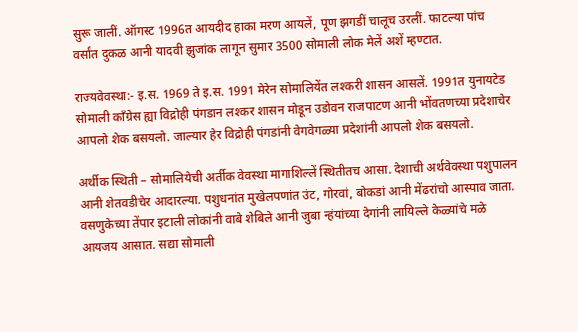सुरू जालीं. ऑगस्ट 1996त आयदीद हाका मरण आयलें, पूण झगडीं चालूच उरलीं. फाटल्या पांच वर्सांत दुकळ आनी यादवी झुजांक लागून सुमार 3500 सोमाली लोक मेलें अशें म्हण्टात.

राज्यवेवस्था:- इ.स. 1969 ते इ.स. 1991 मेरेन सोमालियेंत लश्करी शासन आसलें. 1991त युनायटेड सोमाली काँग्रेस ह्या विद्रोही पंगडान लश्कर शासन मोडून उडोवन राजपाटण आनी भोंवतणच्या प्रदेशाचेर आपलो शेक बसयलो. जाल्यार हेर विद्रोही पंगडांनी वेगवेगळ्या प्रदेशांनी आपलो शेक बसयलो.

अर्थीक स्थिती – सोमालियेची अर्तीक वेवस्था मागाशिल्लें स्थितीतच आसा. देशाची अर्थवेवस्था पशुपालन आनी शेतवडीचेर आदारल्या. पशुधनांत मुखेलपणांत उंट, गोरवां, बोकडां आनी मेंढरांचो आस्पाव जाता. वसणुकेच्या तेंपार इटाली लोकांनी वाबे शेबिले आनी जुबा न्हंयांच्या देगांनी लायिल्ले केळ्यांचे मळे आयजय आसात. सद्या सोमाली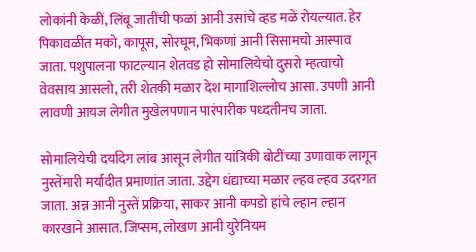लोकांनी केळीं, लिंबू जातींची फळां आनी उसांचे व्हड मळें रोयल्यात. हेर पिकावळींत मको, कापूस, सोरघूम, भिकणां आनी सिसामचो आस्पाव जाता. पशुपालना फाटल्यान शेतवड हो सोमालियेचो दुसरो म्हत्वाचो वेवसाय आसलो, तरी शेतकी मळार देश मागाशिल्लोच आसा. उपणी आनी लावणी आयज लेगीत मुखेलपणान पारंपारीक पध्दतीनच जाता.

सोमालियेची दर्यादेग लांब आसून लेगीत यांत्रिकी बोटींच्या उणावाक लागून नुस्तेंमारी मर्यादीत प्रमाणांत जाता. उद्देग धंद्याच्या मळार ल्हव ल्हव उदरगत जाता. अन्न आनी नुस्तें प्रक्रिया, साकर आनी कपडो हांचे ल्हान ल्हान कारखाने आसात. जिप्सम, लोखण आनी युरेनियम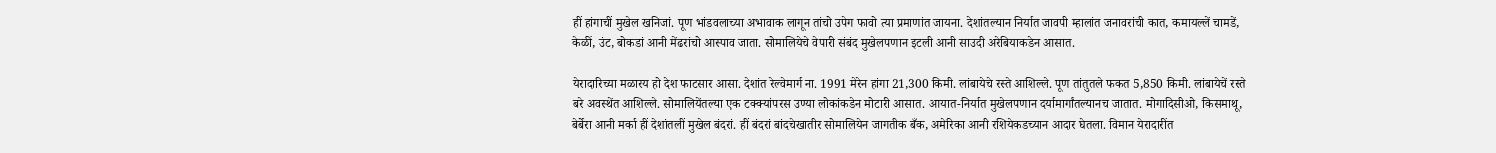हीं हांगाचीं मुखेल खनिजां. पूण भांडवलाच्या अभावाक लागून तांचो उपेग फावो त्या प्रमाणांत जायना. देशांतल्यान निर्यात जावपी म्हालांत जनावरांची कात, कमायल्लें चामडें, केळीं, उंट, बोकडां आनी मेंढरांचो आस्पाव जाता. सोमालियेचे वेपारी संबंद मुखेलपणान इटली आनी साउदी अरेबियाकडेन आसात.

येरादारिच्या मळारय हो देश फाटसार आसा. देशांत रेल्वेमार्ग ना. 1991 मेरेन हांगा 21,300 किमी. लांबायेचे रस्ते आशिल्ले. पूण तांतुतले फकत 5,850 किमी. लांबायेचें रस्ते बरे अवस्थेंत आशिल्ले. सोमालियेंतल्या एक टक्क्यांपरस उण्या लोकांकडेन मोटारी आसात. आयात-निर्यात मुखेलपणान दर्यामार्गांतल्यानच जातात. मोगादिसीओ, किसमाथू, बेर्बेरा आनी मर्का हीं देशांतलीं मुखेल बंदरां. हीं बंदरां बांदचेखातीर सोमालियेन जागतीक बँक, अमेरिका आनी रशियेकडच्यान आदार घेतला. विमान येरादारींत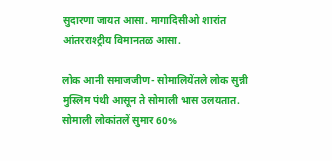सुदारणा जायत आसा. मागादिसीओ शारांत आंतरराश्ट्रीय विमानतळ आसा.

लोक आनी समाजजीण- सोमालियेंतले लोक सुन्नी मुस्लिम पंथी आसून ते सोमाली भास उलयतात. सोमाली लोकांतलें सुमार 60%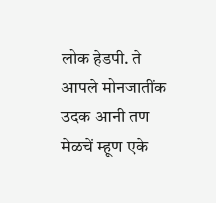लोक हेडपी. ते आपले मोनजातींक उदक आनी तण मेळचें म्हूण एके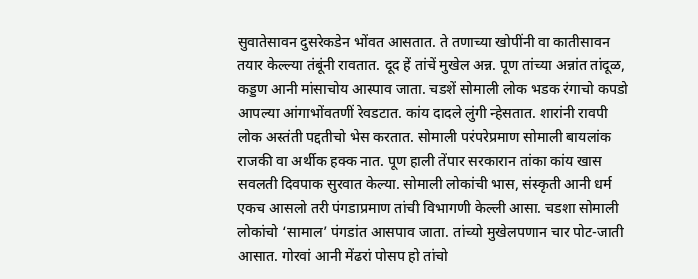सुवातेसावन दुसरेकडेन भोंवत आसतात. ते तणाच्या खोपींनी वा कातीसावन तयार केल्ल्या तंबूंनी रावतात. दूद हें तांचें मुखेल अन्न. पूण तांच्या अन्नांत तांदूळ, कड्डण आनी मांसाचोय आस्पाव जाता. चडशें सोमाली लोक भडक रंगाचो कपडो आपल्या आंगाभोंवतणीं रेवडटात. कांय दादले लुंगी न्हेसतात. शारांनी रावपी लोक अस्तंती पद्दतीचो भेस करतात. सोमाली परंपरेप्रमाण सोमाली बायलांक राजकी वा अर्थीक हक्क नात. पूण हाली तेंपार सरकारान तांका कांय खास सवलती दिवपाक सुरवात केल्या. सोमाली लोकांची भास, संस्कृती आनी धर्म एकच आसलो तरी पंगडाप्रमाण तांची विभागणी केल्ली आसा. चडशा सोमाली लोकांचो ‘सामाल’ पंगडांत आसपाव जाता. तांच्यो मुखेलपणान चार पोट-जाती आसात. गोरवां आनी मेंढरां पोसप हो तांचो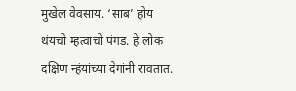मुखेल वेवसाय. ‘साब’ होय थंयचो म्हत्वाचो पंगड. हे लोक दक्षिण न्हंयांच्या देगांनी रावतात.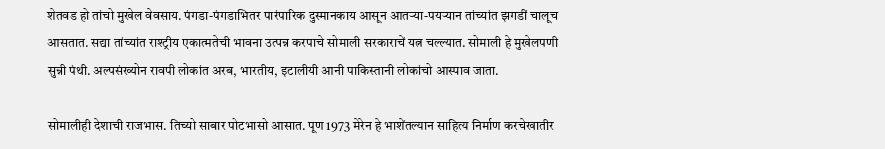शेतवड हो तांचो मुखेल वेवसाय. पंगडा-पंगडाभितर पारंपारिक दुस्मानकाय आसून आतऱ्या-पयऱ्यान तांच्यांत झगडीं चालूच आसतात. सद्या तांच्यांत राश्ट्रीय एकात्मतेची भावना उत्पन्न करपाचे सोमाली सरकाराचें यत्न चल्ल्यात. सोमाली हे मुखेलपणी सुन्नी पंथी. अल्पसंख्योन रावपी लोकांत अरब, भारतीय, इटालीयी आनी पाकिस्तानी लोकांचो आस्पाव जाता.

सोमालीही देशाची राजभास. तिच्यो साबार पोटभासो आसात. पूण 1973 मेरेन हे भाशेंतल्यान साहित्य निर्माण करचेखातीर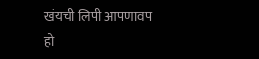खंयची लिपी आपणावप हो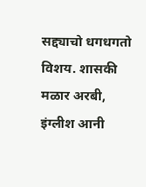सद्द्याचो धगधगतो विशय. शासकी मळार अरबी, इंग्लीश आनी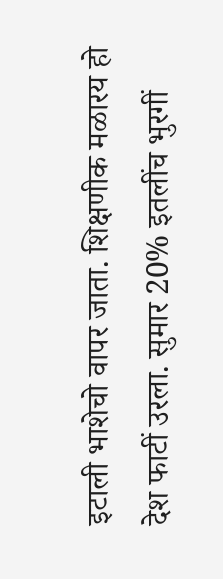इटाली भाशेचो वापर जाता. शिक्षणीक मळारय हो देश फाटीं उरला. सुमार 20% इतलींच भुरगीं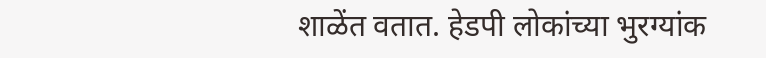शाळेंत वतात. हेडपी लोकांच्या भुरग्यांक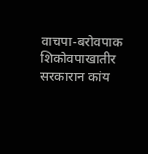वाचपा-बरोवपाक शिकोवपाखातीर सरकारान कांय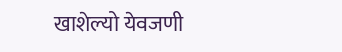खाशेल्यो येवजणी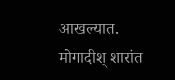आखल्यात. मोगादीश् शारांत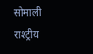सोमाली राश्ट्रीय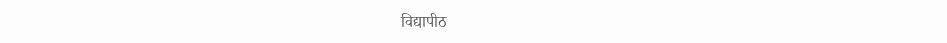विद्यापीठ